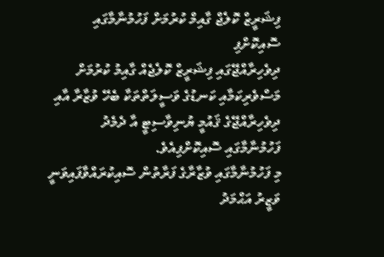ފިޝަރީޒް ކޮލެޖް ގާއިމް ކުރުމަށް ފަހުމުނާމާގައި ސޮއިކޮށްފި
ދިވެހިރާއްޖޭގައި ފިޝަރީޒް ކޮލެޖެއް ގާއިމު ކުރުމަށް މަސްވެރިކަމާއި ކަނޑުގެ ވަސީލަތްތަކާ ބެހޭ ވުޒާރާ އާއި ދިވެހިރާއްޖޭގެ ޤައުމީ ޔުނިވާސިޓީ އާ ދެމެދު ފަހުމުނާމާގައި ސޮއިކޮށްފިއެވެ.
މި ފަހުމުނާމާގައި ވުޒާރާގެ ފަރާތުން ސޮއިކުރައްވާފައިވަނީ ވަޒީރު އަޙްމަދު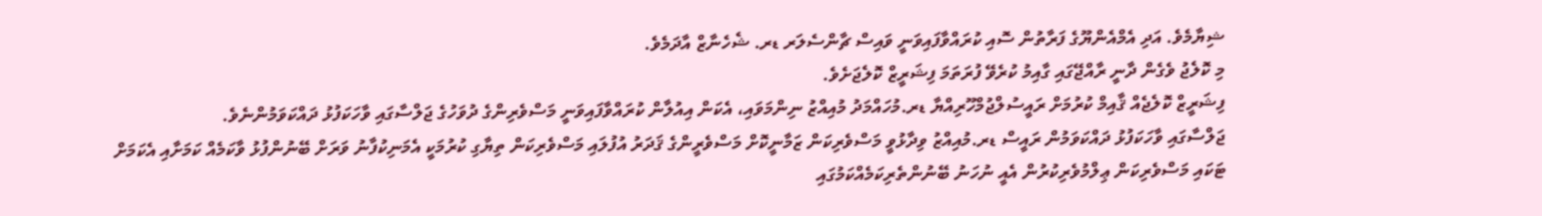ޝިޔާމެވެ. އަދި އެމްއެންޔޫގެ ފަރާތުން ސޮއި ކުރައްވާފައިވަނީ ވައިސް ޗާންސެލަރ ޑރ. ޝެހެނާޒް އާދަމެވެ.
މި ކޮލެޖު ވެގެން ދާނީ ރާއްޖޭގައި ގާއިމު ކުރެވޭ ފުރަތަމަ ފިޝަރީޒް ކޮލެޖަށެވެ.
ފިޝަރީޒް ކޮލެޖެއް ޤާއިމް ކުރުމަށް ރައީސުލްޖުމްހޫރިއްޔާ ޑރ.މުހައްމަދު މުއިއްޒު ނިންމަވައި، އެކަން އިއުލާން ކުރައްވާފައިވަނީ މަސްވެރިންގެ ދުވަހުގެ ޖަލްސާގައި ވާހަކަފުޅު ދައްކަވަމުންނެވެ.
ޖަލްސާގައި ވާހަކަފުޅު ދައްކަވަމުން ރައީސް ޑރ.މުއިއްޒު ވިދާޅުވީ މަސްވެރިކަން ޒަމާނީކޮށް މަސްވެރީންގެ ޤަދަރު އުފުލައި މަސްވެރިކަން ތިޔާގި ކުރުމަކީ އެމަނިކުފާނު ވަރަށް ބޭނުންފުޅު ވާކަމެއް ކަމަށާއި އެކަމަށް ޓަކައި މަސްވެރިކަން ޢިލްމުވެރިކުރުން އެއީ ނުހަނު ބޭނުންތެރިކަމެއްކަމުގައި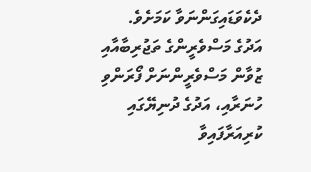ދެކެވަޑައިގަންނަވާ ކަމަށެވެ.
އަދުގެ މަސްވެރީންގެ ތަޖުރިބާއާއި ޒުވާން މަސްވެރީންނަށް ފޯރަންވި ހުނަރާއި، އަދުގެ ދުނިޔޭގައި ކުރިއަރާފައިވާ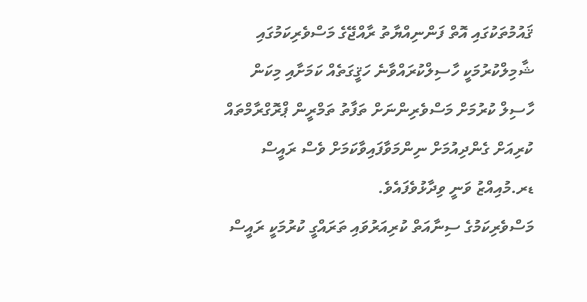ޤައުމުތަކުގައި އޮތް ފަންނިއްޔާތު ރާއްޖޭގެ މަސްވެރިކަމުގައި ޝާމިލްކުރުމަކީ ހާސިލްކުރައްވާނެ ހަޤީގަތެއް ކަމަށާއި މިކަން ހާސިލް ކުރުމަށް މަސްވެރިންނަށް ތަފާތު ތަމްރީން ޕްރޮގްރާމްތައް ކުރިއަށް ގެންދިއުމަށް ނިންމަވާފައިވާކަމަށް ވެސް ރައީސް ޑރ.މުއިއްޒު ވަނީ ވިދާޅުވެފައެވެ.
މަސްވެރިކަމުގެ ސިނާއަތް ކުރިއަރުވައި ތަރައްގީ ކުރުމަކީ ރައީސް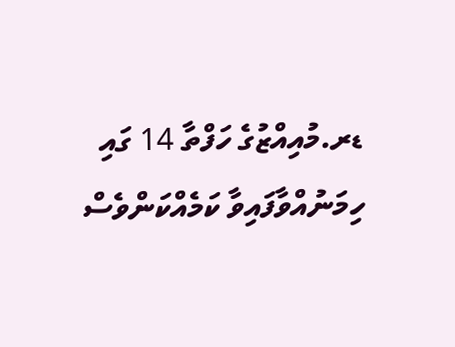ޑރ.މުއިއްޒުގެ ހަފްތާ 14 ގައި ހިމަނުއްވާފައިވާ ކަމެއްކަންވެސް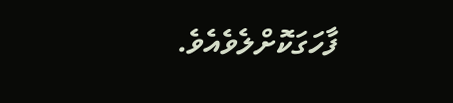ފާހަގަކޮށްލެވެއެވެ.